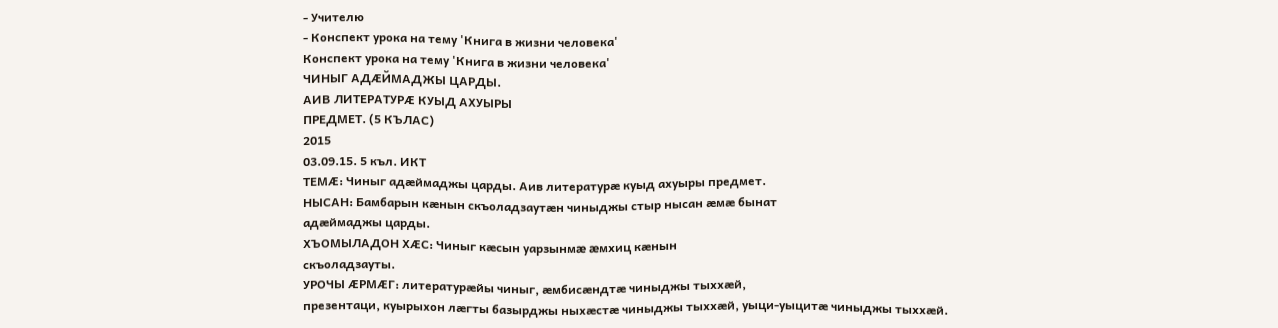- Учителю
- Конспект урока на тему 'Книга в жизни человека'
Конспект урока на тему 'Книга в жизни человека'
ЧИНЫГ АДÆЙМАДЖЫ ЦАРДЫ.
АИВ ЛИТЕРАТУРÆ КУЫД АХУЫРЫ
ПРЕДМЕТ. (5 КЪЛАС)
2015
03.09.15. 5 къл. ИКТ
ТЕМÆ: Чиныг адæймаджы царды. Аив литературæ куыд ахуыры предмет.
НЫСАН: Бамбарын кæнын скъоладзаутæн чиныджы стыр нысан æмæ бынат
адæймаджы царды.
ХЪОМЫЛАДОН ХÆС: Чиныг кæсын уарзынмæ æмхиц кæнын
скъоладзауты.
УРОЧЫ ÆРМÆГ: литературæйы чиныг, æмбисæндтæ чиныджы тыххæй,
презентаци, куырыхон лæгты базырджы ныхæстæ чиныджы тыххæй, уыци-уыцитæ чиныджы тыххæй.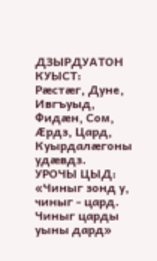ДЗЫРДУАТОН КУЫСТ: Рæстæг, Дуне, Ивгъуыд, Фидæн, Сом, Æрдз, Цард,
Куырдалæгоны удæвдз.
УРОЧЫ ЦЫД:
«Чиныг зонд у, чиныг - цард.
Чиныг царды уыны дард»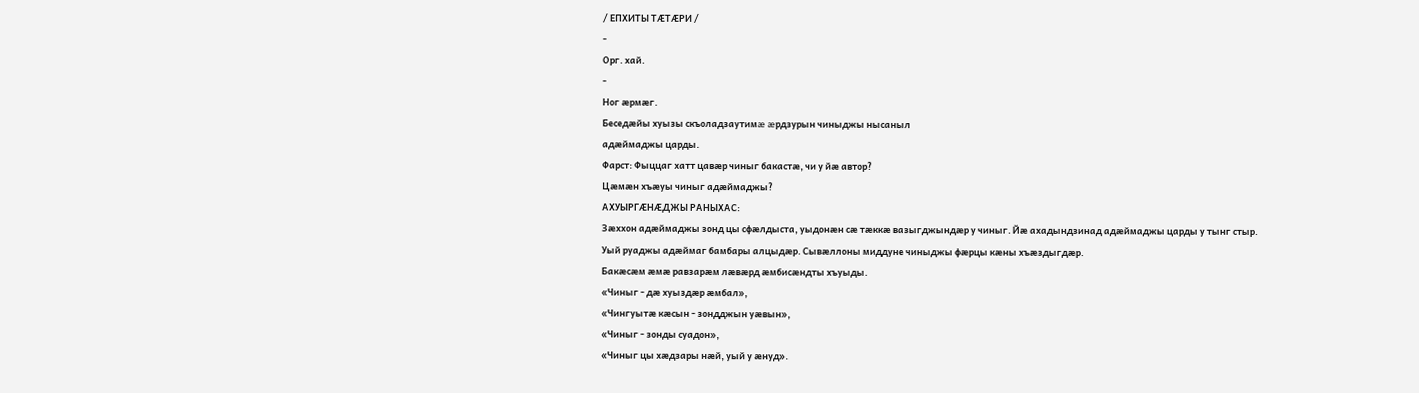/ ЕПХИТЫ ТÆТÆРИ /
-
Орг. хай.
-
Ног æрмæг.
Беседæйы хуызы скъоладзаутимæ æрдзурын чиныджы нысаныл
адæймаджы царды.
Фарст: Фыццаг хатт цавæр чиныг бакастæ, чи у йæ автор?
Цæмæн хъæуы чиныг адæймаджы?
АХУЫРГÆНÆДЖЫ РАНЫХАС:
Зæххон адæймаджы зонд цы сфæлдыста, уыдонæн сæ тæккæ вазыгджындæр у чиныг. Йæ ахадындзинад адæймаджы царды у тынг стыр.
Уый руаджы адæймаг бамбары алцыдæр. Сывæллоны миддуне чиныджы фæрцы кæны хъæздыгдæр.
Бакæсæм æмæ равзарæм лæвæрд æмбисæндты хъуыды.
«Чиныг - дæ хуыздæр æмбал»,
«Чингуытæ кæсын - зондджын уæвын»,
«Чиныг - зонды суадон»,
«Чиныг цы хæдзары нæй, уый у æнуд».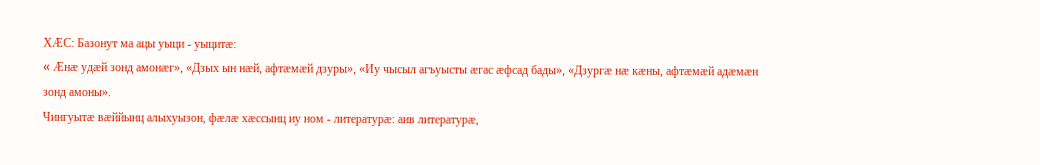ХÆC: Базонут ма ацы уыци - уыцитæ:
« Æнæ удæй зонд амонæг», «Дзых ын нæй, афтæмæй дзуры», «Иу чысыл агъуысты æгас æфсад бады», «Дзургæ нæ кæны, афтæмæй адæмæн зонд амоны».
Чингуытæ вæййынц алыхуызон, фæлæ хæссынц иу ном - литературæ: аив литературæ,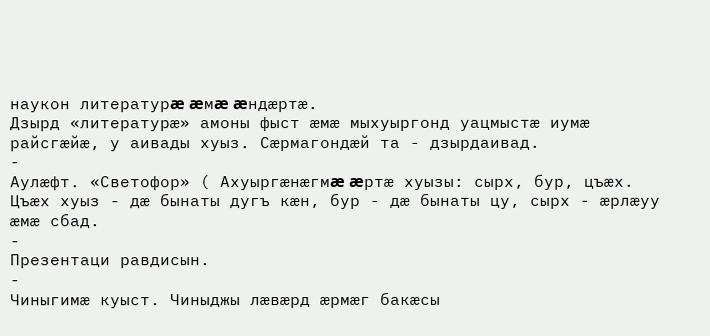наукон литературæ æмæ æндæртæ.
Дзырд «литературæ» амоны фыст æмæ мыхуыргонд уацмыстæ иумæ райсгæйæ, у аивады хуыз. Сæрмагондæй та - дзырдаивад.
-
Аулæфт. «Светофор» ( Ахуыргæнæгмæ æртæ хуызы: сырх, бур, цъæх.
Цъæх хуыз - дæ бынаты дугъ кæн, бур - дæ бынаты цу, сырх - æрлæуу
æмæ сбад.
-
Презентаци равдисын.
-
Чиныгимæ куыст. Чиныджы лæвæрд æрмæг бакæсы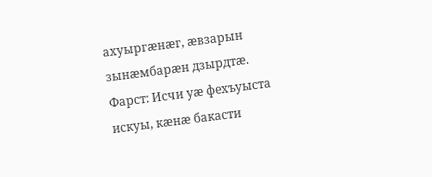ахуыргæнæг, æвзарын зынæмбарæн дзырдтæ.
Фарст: Исчи уæ фехъуыста искуы, кæнæ бакасти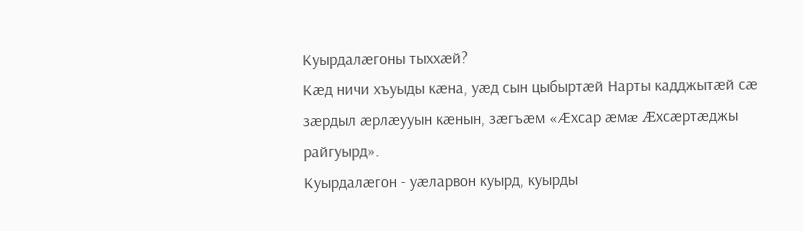Куырдалæгоны тыххæй?
Кæд ничи хъуыды кæна, уæд сын цыбыртæй Нарты кадджытæй сæ зæрдыл æрлæууын кæнын, зæгъæм «Æхсар æмæ Æхсæртæджы райгуырд».
Куырдалæгон - уæларвон куырд, куырды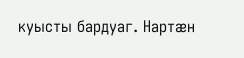куысты бардуаг. Нартæн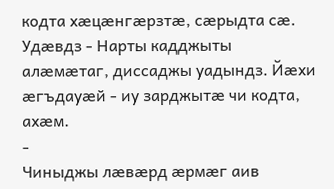кодта хæцæнгæрзтæ, сæрыдта сæ.
Удæвдз - Нарты кадджыты алæмæтаг, диссаджы уадындз. Йæхи æгъдауæй - иу зарджытæ чи кодта, ахæм.
-
Чиныджы лæвæрд æрмæг аив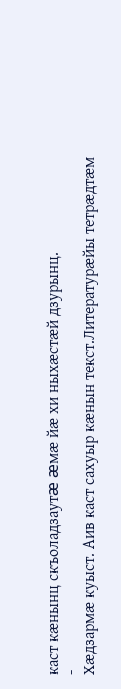каст кæнынц скъоладзаутæ æмæ йæ хи ныхæстæй дзурынц.
-
Хæдзармæ куыст. Аив каст сахуыр кæнын текст.Литературæйы тетрæдтæм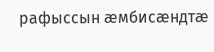рафыссын æмбисæндтæ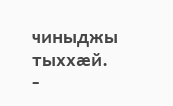чиныджы тыххæй.
-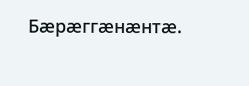Бæрæггæнæнтæ.